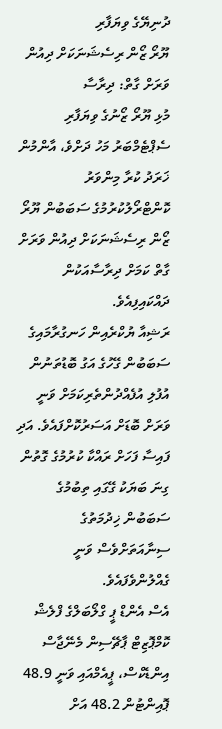ދުނިޔޭގެ ވިޔަފާރި
ޔޫރޯ ޒޯން ރިސެޝަނަކަށް ދިއުން ވަރަށް ގާތް: ދިރާސާ
މުޅި ޔޫރޯ ޒޯނުގެ ވިޔަފާރި ސެޕްޓެމްބަރު މަހު ދަށްވެ، އާންމުން ޚަރަދު ކުރާ މިންވަރު ކޮންޓްރޯލުކުރުމުގެ ސަބަބުން ޔޫރޯ ޒޯން ރިސެޝަނަކަށް ދިއުން ވަރަށް ގާތް ކަމަށް ދިރާސާއަކުން ދައްކައިފިއެވެ.
ރަޝިއާ ޔުކްރެއިން ހަނގުރާމައިގެ ސަބަބުން ގޭހުގެ އަގު ބޮޑުތަނުން އުފުލި އުފެއްދުންތެރިކަމަށް ވަނީ ވަރަށް ބޮޑަށް އަސަރުކޮށްފައެވެ. އަދި ފައިސާ ފަހަށް ރައްކާ ކުރުމުގެ ގޮތުން ގިނަ ބަޔަކު ގޭގައި ތިބުމުގެ ސަބަބުން ޚިދުމަތުގެ ސިނާއަތަށްވެސް ވަނީ ގެއްލުންވެފައެވެ.
އެސް އެންޑް ޕީ ގްލޯބަލްގެ ފްލެޝް ކޮމްޕޮޒިޓް ޕާޗޭސިން މެނޭޖާސް އިންޑެކްސް، ޕީއެމްއައި ވަނީ 48.9 ޕޮއިންޓުން 48.2 އަށް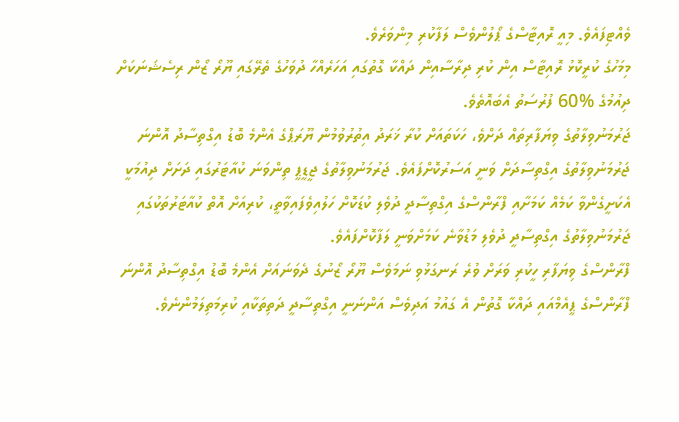ވެއްޓިފައެވެ. މިއީ ރޮއިޓާސްގެ ޕޯލުންވެސް ލަފާކުރި މިންވަރެވެ.
މިމަހުގެ ކުރީކޮޅު ރޮއިޓާސް އިން ކުރި ދިރާސާއިން ދައްކާ ގޮތުގައި އަހަރެއްހާ ދުވަހުގެ ތެރޭގައި ޔޫރޯ ޒޯން ރިސެޝަނަކަށް ދިއުމުގެ %60 ފުރުސަތު އެބައޮތެވެ.
ޖަރުމަނުވިލާތުގެ ވިޔަފާރިތައް ދަށްވެ، ހަކަތައަށް ކުރާ ޚަރަދު އިތުރުވުމުން ޔޫރަޕްގެ އެންމެ ބޮޑު އިގްތިސާދު އޮންނަ ޖަރުމަނުވިލާތުގެ އިގްތިސާދަށް ވަނީ އަސަރުކޮށްފައެވެ. ޖަރުމަނުވިލާތުގެ ޖީޑީޕީ ތިންވަނަ ކުއާޓަރުގައި ދަށަށް ދިއުމަކީ އެކަށީގެންވާ ކަމެއް ކަމަށާއި ފްރާންސްގެ އިގްތިސާދީ ދުވެލި ކުޑަކޮށް ހަލުއިވެފައިވާތީ، ކުރިއަށް އޮތް ކުއާޓަރުތަކުގައި ޖަރުމަނުވިލާތުގެ އިގްތިސާދީ ދުވެލި މަޑުވާނެ ކަމަށްވަނީ ލަފާކޮށްފައެވެ.
ފްރާންސްގެ ވިޔަފާރި ހީކުރި ވަރަށް ވުރެ ރަނގަޅުވި ނަމަވެސް ޔޫރޯ ޒޯނުގެ ދެވަނައަށް އެންމެ ބޮޑު އިގްތިސާދު އޮންނަ ފްރާންސްގެ ޕީއެމްއައި ދައްކާ ގޮތުން އެ ގައުމު އަދިވެސް އަންނަނީ އިގްތިސާދީ ދަތިތަކާއި ކުރިމަތިލަމުންނެވެ.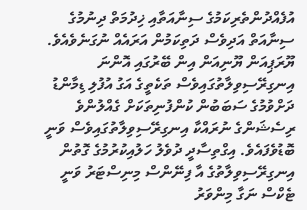އުފެއްދުންތެރިކަމުގެ ސިނާއަތާއި ޚިދުމަތް ދިނުމުގެ ސިނާއަތް އަދިވެސް ދަތިކަމުން އަރައެއް ނުގަނެވެއެވެ.
ޔޫރަޕިއަން ޔޫނިއަން އިން ބޭރުގައި އޮންނަ އިނގިރޭސިވިލާތުގައިވެސް ތަކެތީގެ އަގު އުފުލި ޑިމާންޑު ދަށްވުމުގެ ސަބަބުން ކުންފުނިތަކަށް ގެއްލުންވެ ރިސެޝަންގެ ނުރައްކާ އިނގިރޭސިވިލާތުގައިވެސް ވަނީ ބޮޑުވެފައެވެ. އިގްތިސާދީ ދުވެލު ހަލުއިކުރުމުގެ ގޮތުން އިނގިރޭސިވިލާތުގެ އާ ފިނޭންސް މިނިސްޓަރު ވަނީ ޓެކްސް ނަގާ މިންވަރު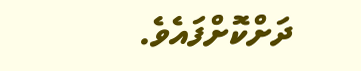ދަށްކޮށްފައެވެ.